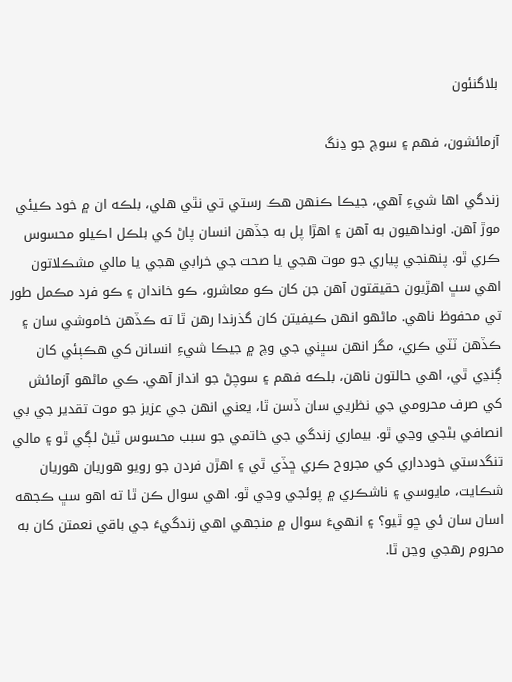بلاگنئون

آزمائشون، فهم ۽ سوچ جو ڍنگ

زندگي اها شيءِ آهي، جيڪا ڪنهن هڪ رستي تي نٿي هلي، بلڪه ان ۾ خود ڪيئي موڙ آهن. اونداهيون به آهن ۽ اهڙا پل به جڏهن انسان پاڻ کي بلڪل اڪيلو محسوس ڪري ٿو. پنهنجي پياري جو موت هجي يا صحت جي خرابي هجي يا مالي مشڪلاتون اهي سڀ اهڙيون حقيقتون آهن جن کان ڪو معاشرو، ڪو خاندان ۽ ڪو فرد مڪمل طور تي محفوظ ناهي. ماڻهو انهن ڪيفيتن کان گذرندا رهن ٿا ته ڪڏهن خاموشي سان ۽ ڪڏهن ٽٽي ڪري، مگر انهن سڀني جي وچ ۾ جيڪا شيءِ انسانن کي هڪٻئي کان ڳنڍي ٿي، اهي حالتون ناهن، بلڪه فهم ۽ سوچڻ جو انداز آهي. ڪي ماڻهو آزمائش کي صرف محرومي جي نظريي سان ڏسن ٿا، يعني انهن جي عزيز جو موت تقدير جي بي انصافي بڻجي وڃي ٿو. بيماري زندگي جي خاتمي جو سبب محسوس ٿيڻ لڳي ٿو ۽ مالي تنگدستي خودداري کي مجروح ڪري ڇڏي ٿي ۽ اهڙن فردن جو رويو هوريان هوريان شڪايت، مايوسي ۽ ناشڪري ۾ پوئجي وڃي ٿو. اهي سوال ڪن ٿا ته اهو سڀ ڪجهه اسان سان ئي ڇو ٿيو؟ ۽ انهيءَ سوال ۾ منجهي اهي زندگيءَ جي باقي نعمتن کان به محروم رهجي وڃن ٿا.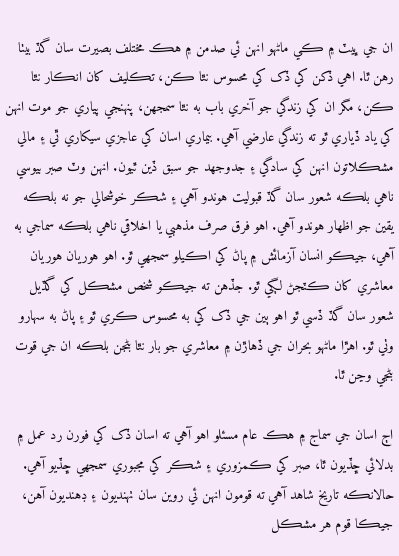ان جي ڀيٽ ۾ ڪي ماڻهو انهن ئي صدمن ۾ هڪ مختلف بصيرت سان گڏ بيٺا رهن ٿا. اهي ڏکن کي ڏک کي محسوس نٿا ڪن، تڪليف کان انڪار نٿا ڪن، مگر ان کي زندگي جو آخري باب به نٿا سمجهن، پنهنجي پياري جو موت انهن کي ياد ڏياري ٿو ته زندگي عارضي آهي. بيماري اسان کي عاجزي سيکاري ٿي ۽ مالي مشڪلاتون انهن کي سادگي ۽ جدوجهد جو سبق ڏين ٿيون. انهن وٽ صبر بيوسي ناهي بلڪه شعور سان گڏ قبوليت هوندو آهي ۽ شڪر خوشحالي جو نه بلڪه يقين جو اظهار هوندو آهي. اهو فرق صرف مذهبي يا اخلاقي ناهي بلڪه سماجي به آهي، جيڪو انسان آزمائش ۾ پاڻ کي اڪيلو سمجهي ٿو. اهو هوريان هوريان معاشري کان ڪٽجڻ لڳي ٿو. جڏهن ته جيڪو شخص مشڪل کي گڏيل شعور سان گڏ ڏسي ٿو اهو ٻين جي ڏک کي به محسوس ڪري ٿو ۽ پاڻ به سهارو وٺي ٿو. اهڙا ماڻهو بحران جي ڏهاڙن ۾ معاشري جو بار نٿا بڻجن بلڪه ان جي قوت بڻجي وڃن ٿا.

اڄ اسان جي سماج ۾ هڪ عام مسئلو اهو آهي ته اسان ڏک کي فورن رد عمل ۾ بدلائي ڇڏيون ٿا، صبر کي ڪمزوري ۽ شڪر کي مجبوري سمجهي ڇڏيو آهي. حالانڪه تاريخ شاهد آهي ته قومون انهن ئي روين سان ٺهنديون ۽ ڊهنديون آهن، جيڪا قوم هر مشڪل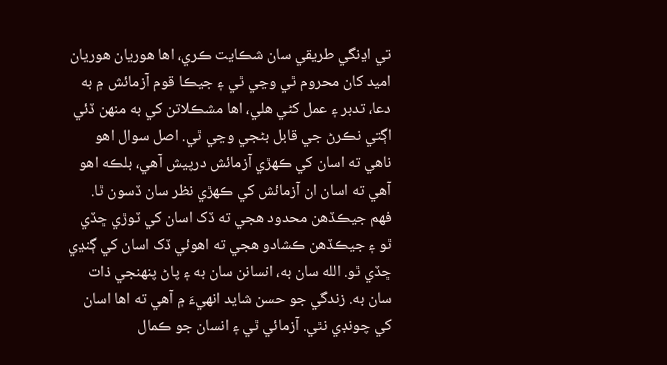تي اڍنگي طريقي سان شڪايت ڪري، اها هوريان هوريان اميد کان محروم ٿي وڃي ٿي ۽ جيڪا قوم آزمائش ۾ به دعا، تدبر ۽ عمل کڻي هلي، اها مشڪلاتن کي به منهن ڏئي اڳتي نڪرڻ جي قابل بڻجي وڃي ٿي. اصل سوال اهو ناهي ته اسان کي ڪهڙي آزمائش درپيش آهي، بلڪه اهو آهي ته اسان ان آزمائش کي ڪهڙي نظر سان ڏسون ٿا. فهم جيڪڏهن محدود هجي ته ڏک اسان کي ٽوڙي ڇڏي ٿو ۽ جيڪڏهن ڪشادو هجي ته اهوئي ڏک اسان کي ڳنڍي ڇڏي ٿو. الله سان به، انسانن سان به ۽ پاڻ پنهنجي ذات سان به. زندگي جو حسن شايد انهيءَ ۾ آهي ته اها اسان کي چونڊي نٿي. آزمائي ٿي ۽ انسان جو ڪمال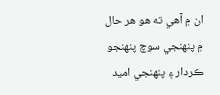ان ۾ آهي ته هو هر حال ۾ پنهنجي سوچ پنهنجو ڪردار ۽ پنهنجي اميد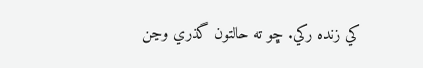کي زنده رکي. ڇو ته حالتون گذري وڃن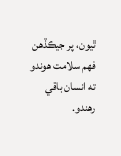ٿيون، پر جيڪڏهن فهم سلامت هوندو ته انسان باقي رهندو.